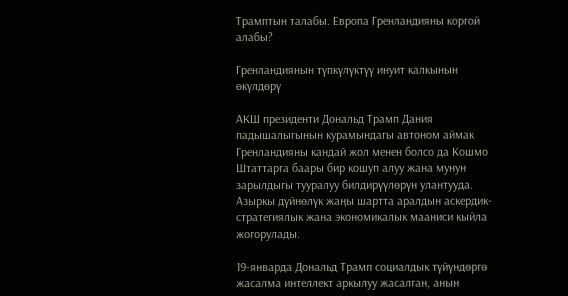Трамптын талабы. Европа Гренландияны коргой алабы?

Гренландиянын түпкүлүктүү инуит калкынын өкүлдөрү

АКШ президенти Дональд Трамп Дания падышалыгынын курамындагы автоном аймак Гренландияны кандай жол менен болсо да Кошмо Штаттарга баары бир кошуп алуу жана мунун зарылдыгы тууралуу билдирүүлөрүн улантууда. Азыркы дүйнөлүк жаңы шартта аралдын аскердик-стратегиялык жана экономикалык мааниси кыйла жогорулады.

19-январда Дональд Трамп социалдык түйүндөргө жасалма интеллект аркылуу жасалган, анын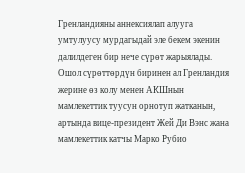Гренландияны аннексиялап алууга умтулуусу мурдагыдай эле бекем экенин далилдеген бир нече сүрөт жарыялады. Ошол сүрөттөрдүн биринен ал Гренландия жерине өз колу менен АКШнын мамлекеттик туусун орнотуп жатканын, артында вице-президент Жей Ди Вэнс жана мамлекеттик катчы Марко Рубио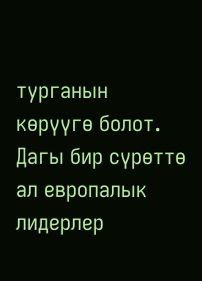турганын көрүүгө болот. Дагы бир сүрөттө ал европалык лидерлер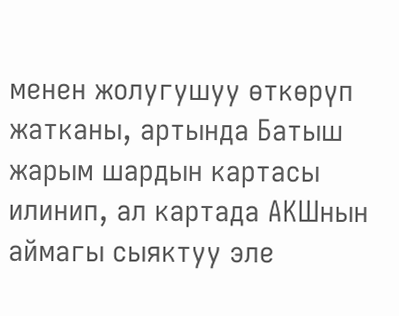менен жолугушуу өткөрүп жатканы, артында Батыш жарым шардын картасы илинип, ал картада АКШнын аймагы сыяктуу эле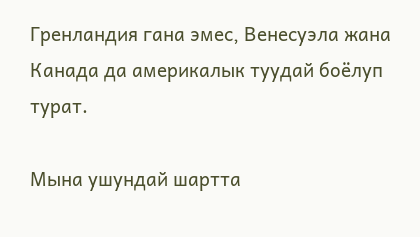Гренландия гана эмес, Венесуэла жана Канада да америкалык туудай боёлуп турат.

Мына ушундай шартта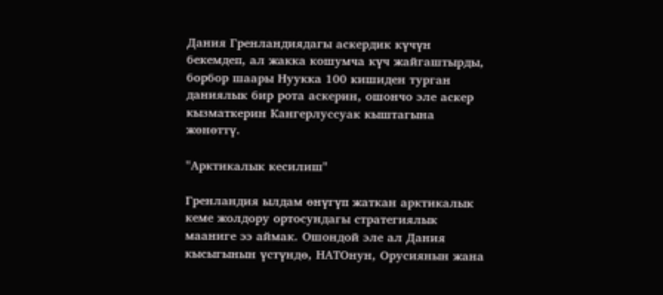Дания Гренландиядагы аскердик күчүн бекемдеп, ал жакка кошумча күч жайгаштырды, борбор шаары Нуукка 100 кишиден турган даниялык бир рота аскерин, ошончо эле аскер кызматкерин Кангерлуссуак кыштагына жөнөттү.

"Арктикалык кесилиш"

Гренландия ылдам өнүгүп жаткан арктикалык кеме жолдору ортосундагы стратегиялык мааниге ээ аймак. Ошондой эле ал Дания кысыгынын үстүндө, НАТОнун, Орусиянын жана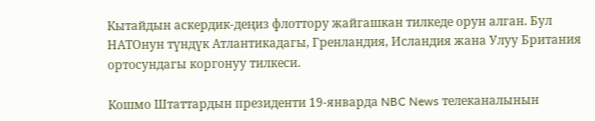Кытайдын аскердик-деңиз флоттору жайгашкан тилкеде орун алган. Бул НАТОнун түндүк Атлантикадагы, Гренландия, Исландия жана Улуу Британия ортосундагы коргонуу тилкеси.

Кошмо Штаттардын президенти 19-январда NBC News телеканалынын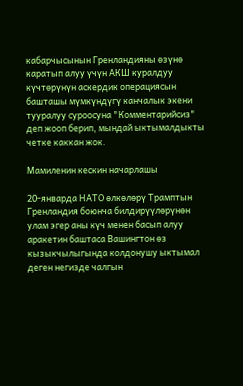кабарчысынын Гренландияны өзүнө каратып алуу үчүн АКШ куралдуу күчтөрүнүн аскердик операциясын башташы мүмкүндүгү канчалык экени тууралуу суроосуна "Комментарийсиз" деп жооп берип, мындай ыктымалдыкты четке каккан жок.

Мамиленин кескин начарлашы

20-январда НАТО өлкөлөрү Трамптын Гренландия боюнча билдирүүлөрүнөн улам эгер аны күч менен басып алуу аракетин баштаса Вашингтон өз кызыкчылыгында колдонушу ыктымал деген негизде чалгын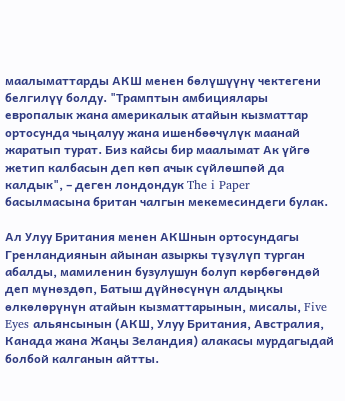маалыматтарды АКШ менен бөлүшүүнү чектегени белгилүү болду. "Трамптын амбициялары европалык жана америкалык атайын кызматтар ортосунда чыңалуу жана ишенбөөчүлүк маанай жаратып турат. Биз кайсы бир маалымат Ак үйгө жетип калбасын деп көп ачык сүйлөшпөй да калдык", – деген лондондук The i Paper басылмасына британ чалгын мекемесиндеги булак.

Ал Улуу Британия менен АКШнын ортосундагы Гренландиянын айынан азыркы түзүлүп турган абалды, мамиленин бузулушун болуп көрбөгөндөй деп мүнөздөп, Батыш дүйнөсүнүн алдыңкы өлкөлөрүнүн атайын кызматтарынын, мисалы, Five Eyes альянсынын (АКШ, Улуу Британия, Австралия, Канада жана Жаңы Зеландия) алакасы мурдагыдай болбой калганын айтты.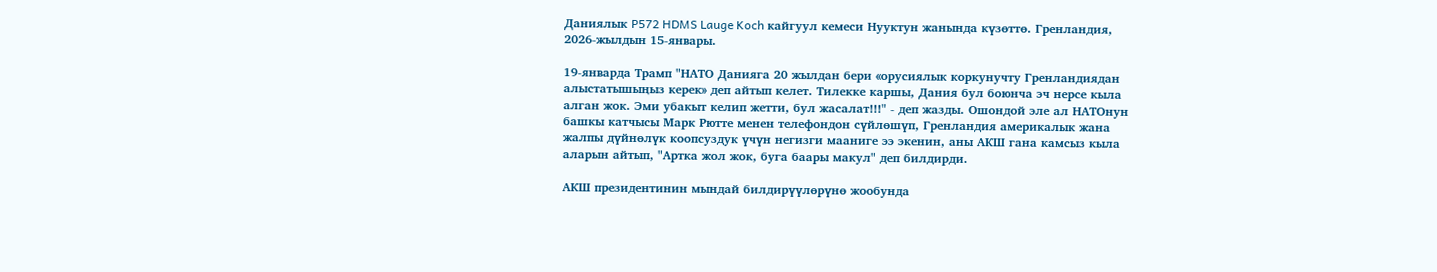Даниялык P572 HDMS Lauge Koch кайгуул кемеси Нууктун жанында күзөттө. Гренландия, 2026-жылдын 15-январы.

19-январда Трамп "НАТО Данияга 20 жылдан бери «орусиялык коркунучту Гренландиядан алыстатышыңыз керек» деп айтып келет. Тилекке каршы, Дания бул боюнча эч нерсе кыла алган жок. Эми убакыт келип жетти, бул жасалат!!!" - деп жазды. Ошондой эле ал НАТОнун башкы катчысы Марк Рютте менен телефондон сүйлөшүп, Гренландия америкалык жана жалпы дүйнөлүк коопсуздук үчүн негизги мааниге ээ экенин, аны АКШ гана камсыз кыла аларын айтып, "Артка жол жок, буга баары макул" деп билдирди.

АКШ президентинин мындай билдирүүлөрүнө жообунда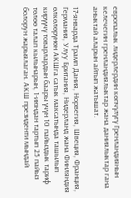европалык лидерлердин көпчүлүгү Гренландиянын келечегин гренландиялыктар жана даниялыктар гана аныктай аларын айтып жатышат.

17-январда Трамп Дания, Норвегия, Швеция, Франция, Германия, Улуу Британия, Нидерланд жана Финляндия өлкөлөрүнөн АКШга сатык максатында ташылып кирүүчү товарлардын баары үчүн 10 пайыздык тариф төлөө талап кылынарын, 1-июндан тартып 25 пайыз болорун жарыялаган. АКШ президенти мындай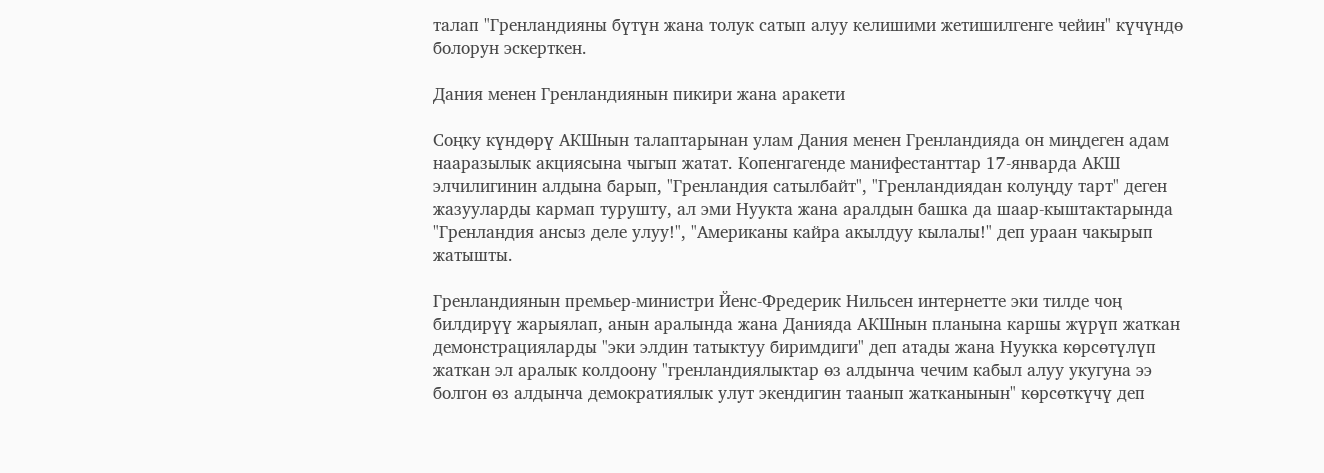талап "Гренландияны бүтүн жана толук сатып алуу келишими жетишилгенге чейин" күчүндө болорун эскерткен.

Дания менен Гренландиянын пикири жана аракети

Соңку күндөрү АКШнын талаптарынан улам Дания менен Гренландияда он миңдеген адам нааразылык акциясына чыгып жатат. Копенгагенде манифестанттар 17-январда АКШ элчилигинин алдына барып, "Гренландия сатылбайт", "Гренландиядан колуңду тарт" деген жазууларды кармап турушту, ал эми Нуукта жана аралдын башка да шаар-кыштактарында "Гренландия ансыз деле улуу!", "Американы кайра акылдуу кылалы!" деп ураан чакырып жатышты.

Гренландиянын премьер-министри Йенс-Фредерик Нильсен интернетте эки тилде чоң билдирүү жарыялап, анын аралында жана Данияда АКШнын планына каршы жүрүп жаткан демонстрацияларды "эки элдин татыктуу биримдиги" деп атады жана Нуукка көрсөтүлүп жаткан эл аралык колдоону "гренландиялыктар өз алдынча чечим кабыл алуу укугуна ээ болгон өз алдынча демократиялык улут экендигин таанып жатканынын" көрсөткүчү деп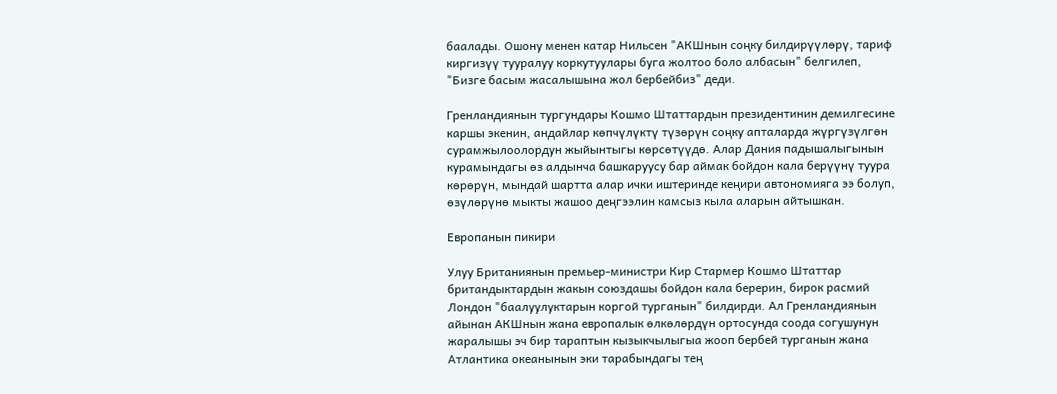баалады. Ошону менен катар Нильсен "АКШнын соңку билдирүүлөрү, тариф киргизүү тууралуу коркутуулары буга жолтоо боло албасын" белгилеп, "Бизге басым жасалышына жол бербейбиз" деди.

Гренландиянын тургундары Кошмо Штаттардын президентинин демилгесине каршы экенин, андайлар көпчүлүктү түзөрүн соңку апталарда жүргүзүлгөн сурамжылоолордун жыйынтыгы көрсөтүүдө. Алар Дания падышалыгынын курамындагы өз алдынча башкаруусу бар аймак бойдон кала берүүнү туура көрөрүн, мындай шартта алар ички иштеринде кеңири автономияга ээ болуп, өзүлөрүнө мыкты жашоо деңгээлин камсыз кыла аларын айтышкан.

Европанын пикири

Улуу Британиянын премьер-министри Кир Стармер Кошмо Штаттар британдыктардын жакын союздашы бойдон кала берерин, бирок расмий Лондон "баалуулуктарын коргой турганын" билдирди. Ал Гренландиянын айынан АКШнын жана европалык өлкөлөрдүн ортосунда соода согушунун жаралышы эч бир тараптын кызыкчылыгыа жооп бербей турганын жана Атлантика океанынын эки тарабындагы тең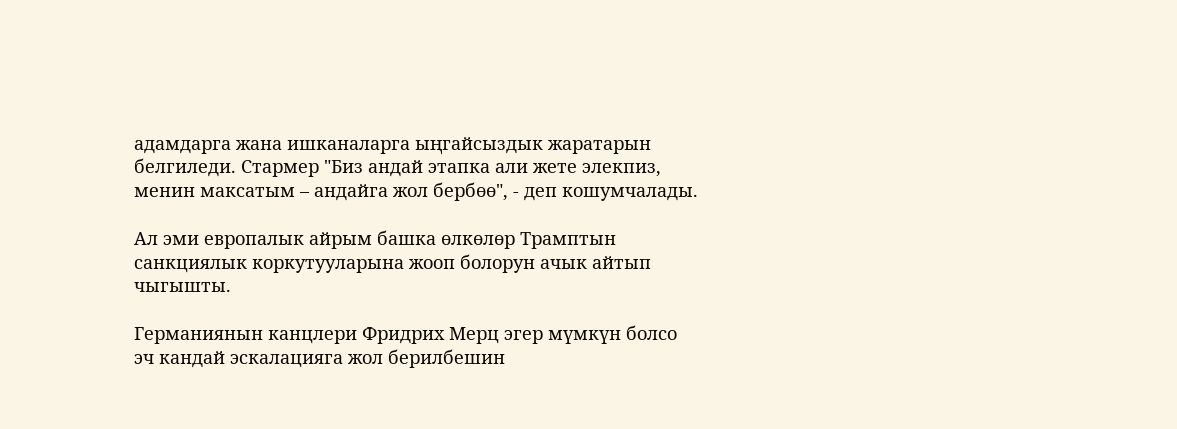адамдарга жана ишканаларга ыңгайсыздык жаратарын белгиледи. Стармер "Биз андай этапка али жете элекпиз, менин максатым – андайга жол бербөө", - деп кошумчалады.

Ал эми европалык айрым башка өлкөлөр Трамптын санкциялык коркутууларына жооп болорун ачык айтып чыгышты.

Германиянын канцлери Фридрих Мерц эгер мүмкүн болсо эч кандай эскалацияга жол берилбешин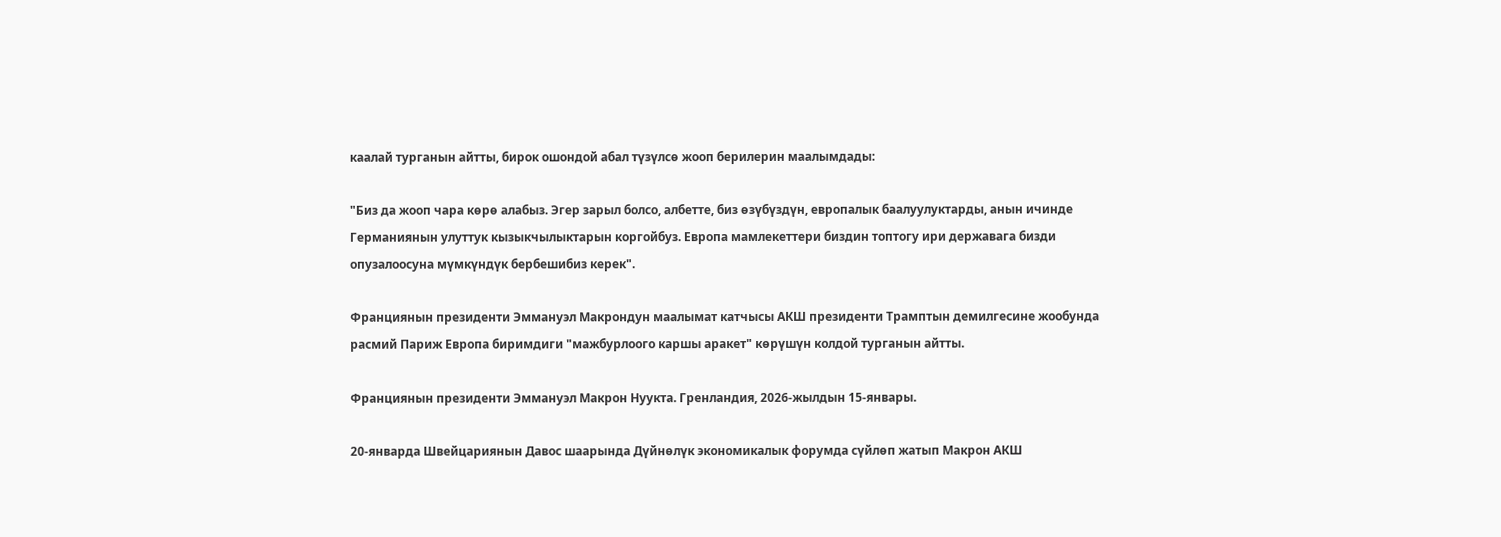каалай турганын айтты, бирок ошондой абал түзүлсө жооп берилерин маалымдады:

"Биз да жооп чара көрө алабыз. Эгер зарыл болсо, албетте, биз өзүбүздүн, европалык баалуулуктарды, анын ичинде Германиянын улуттук кызыкчылыктарын коргойбуз. Европа мамлекеттери биздин топтогу ири державага бизди опузалоосуна мүмкүндүк бербешибиз керек".

Франциянын президенти Эммануэл Макрондун маалымат катчысы АКШ президенти Трамптын демилгесине жообунда расмий Париж Европа биримдиги "мажбурлоого каршы аракет" көрүшүн колдой турганын айтты.

Франциянын президенти Эммануэл Макрон Нуукта. Гренландия, 2026-жылдын 15-январы.

20-январда Швейцариянын Давос шаарында Дүйнөлүк экономикалык форумда сүйлөп жатып Макрон АКШ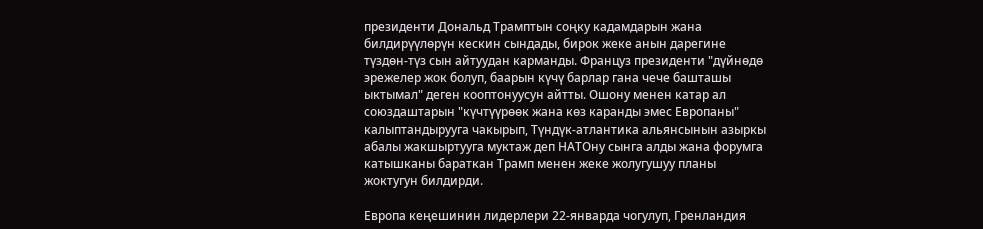президенти Дональд Трамптын соңку кадамдарын жана билдирүүлөрүн кескин сындады, бирок жеке анын дарегине түздөн-түз сын айтуудан карманды. Француз президенти "дүйнөдө эрежелер жок болуп, баарын күчү барлар гана чече башташы ыктымал" деген кооптонуусун айтты. Ошону менен катар ал союздаштарын "күчтүүрөөк жана көз каранды эмес Европаны" калыптандырууга чакырып, Түндүк-атлантика альянсынын азыркы абалы жакшыртууга муктаж деп НАТОну сынга алды жана форумга катышканы бараткан Трамп менен жеке жолугушуу планы жоктугун билдирди.

Европа кеңешинин лидерлери 22-январда чогулуп, Гренландия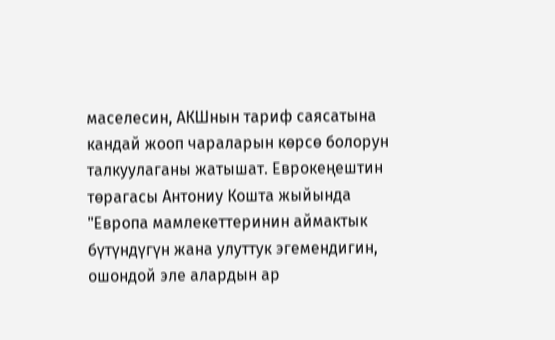маселесин, АКШнын тариф саясатына кандай жооп чараларын көрсө болорун талкуулаганы жатышат. Еврокеңештин төрагасы Антониу Кошта жыйында "Европа мамлекеттеринин аймактык бүтүндүгүн жана улуттук эгемендигин, ошондой эле алардын ар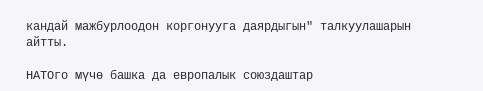кандай мажбурлоодон коргонууга даярдыгын" талкуулашарын айтты.

НАТОго мүчө башка да европалык союздаштар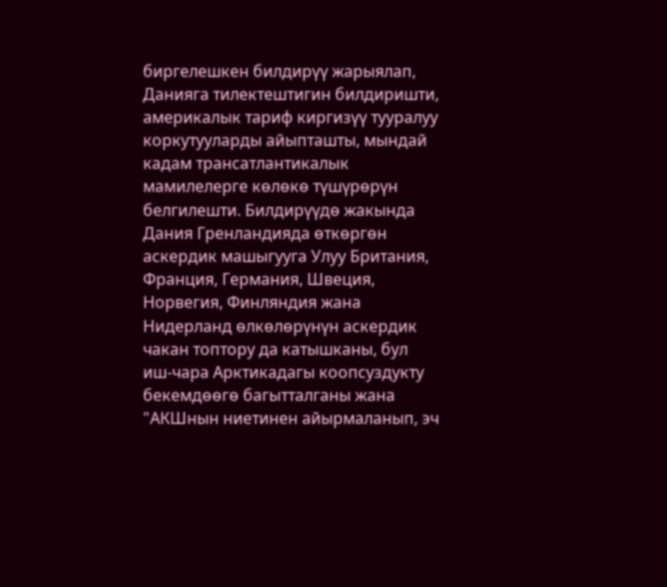биргелешкен билдирүү жарыялап, Данияга тилектештигин билдиришти, америкалык тариф киргизүү тууралуу коркутууларды айыпташты, мындай кадам трансатлантикалык мамилелерге көлөкө түшүрөрүн белгилешти. Билдирүүдө жакында Дания Гренландияда өткөргөн аскердик машыгууга Улуу Британия, Франция, Германия, Швеция, Норвегия, Финляндия жана Нидерланд өлкөлөрүнүн аскердик чакан топтору да катышканы, бул иш-чара Арктикадагы коопсуздукту бекемдөөгө багытталганы жана "АКШнын ниетинен айырмаланып, эч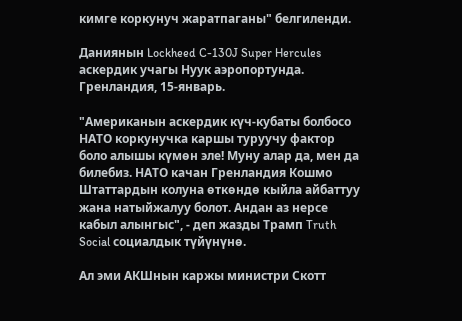кимге коркунуч жаратпаганы" белгиленди.

Даниянын Lockheed C-130J Super Hercules аскердик учагы Нуук аэропортунда. Гренландия, 15-январь.

"Американын аскердик күч-кубаты болбосо НАТО коркунучка каршы туруучу фактор боло алышы күмөн эле! Муну алар да, мен да билебиз. НАТО качан Гренландия Кошмо Штаттардын колуна өткөндө кыйла айбаттуу жана натыйжалуу болот. Андан аз нерсе кабыл алынгыс", - деп жазды Трамп Truth Social социалдык түйүнүнө.

Ал эми АКШнын каржы министри Скотт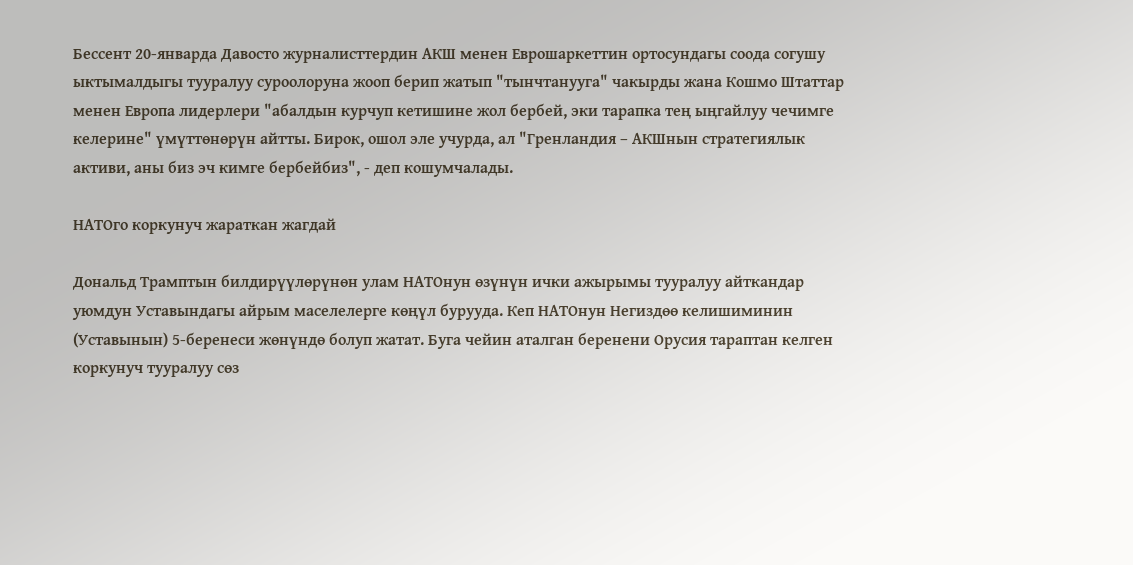Бессент 20-январда Давосто журналисттердин АКШ менен Еврошаркеттин ортосундагы соода согушу ыктымалдыгы тууралуу суроолоруна жооп берип жатып "тынчтанууга" чакырды жана Кошмо Штаттар менен Европа лидерлери "абалдын курчуп кетишине жол бербей, эки тарапка тең ыңгайлуу чечимге келерине" үмүттөнөрүн айтты. Бирок, ошол эле учурда, ал "Гренландия – АКШнын стратегиялык активи, аны биз эч кимге бербейбиз", - деп кошумчалады.

НАТОго коркунуч жараткан жагдай

Дональд Трамптын билдирүүлөрүнөн улам НАТОнун өзүнүн ички ажырымы тууралуу айткандар уюмдун Уставындагы айрым маселелерге көңүл бурууда. Кеп НАТОнун Негиздөө келишиминин (Уставынын) 5-беренеси жөнүндө болуп жатат. Буга чейин аталган беренени Орусия тараптан келген коркунуч тууралуу сөз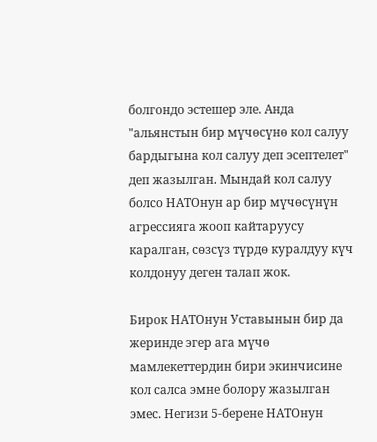болгондо эстешер эле. Анда "альянстын бир мүчөсүнө кол салуу бардыгына кол салуу деп эсептелет" деп жазылган. Мындай кол салуу болсо НАТОнун ар бир мүчөсүнүн агрессияга жооп кайтаруусу каралган, сөзсүз түрдө куралдуу күч колдонуу деген талап жок.

Бирок НАТОнун Уставынын бир да жеринде эгер ага мүчө мамлекеттердин бири экинчисине кол салса эмне болору жазылган эмес. Негизи 5-берене НАТОнун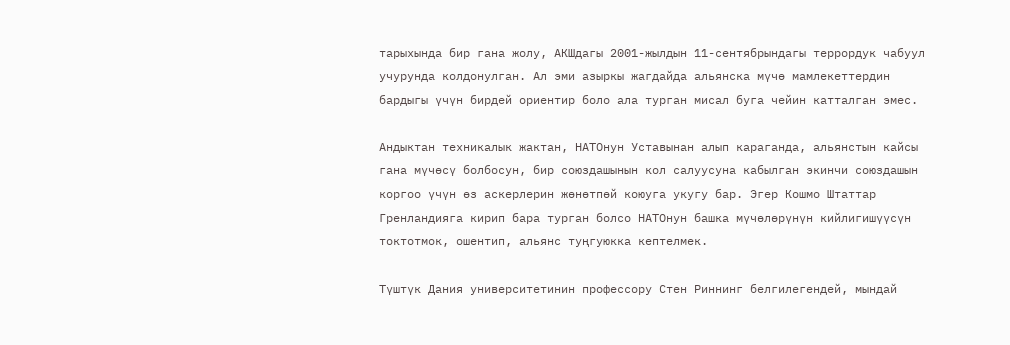тарыхында бир гана жолу, АКШдагы 2001-жылдын 11-сентябрындагы террордук чабуул учурунда колдонулган. Ал эми азыркы жагдайда альянска мүчө мамлекеттердин бардыгы үчүн бирдей ориентир боло ала турган мисал буга чейин катталган эмес.

Андыктан техникалык жактан, НАТОнун Уставынан алып караганда, альянстын кайсы гана мүчөсү болбосун, бир союздашынын кол салуусуна кабылган экинчи союздашын коргоо үчүн өз аскерлерин жөнөтпөй коюуга укугу бар. Эгер Кошмо Штаттар Гренландияга кирип бара турган болсо НАТОнун башка мүчөлөрүнүн кийлигишүүсүн токтотмок, ошентип, альянс туңгуюкка кептелмек.

Түштүк Дания университетинин профессору Стен Риннинг белгилегендей, мындай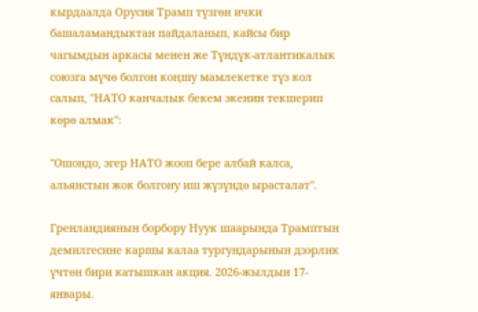кырдаалда Орусия Трамп түзгөн ички башаламандыктан пайдаланып, кайсы бир чагымдын аркасы менен же Түндүк-атлантикалык союзга мүчө болгон коңшу мамлекетке түз кол салып, "НАТО канчалык бекем экенин текшерип көрө алмак":

"Ошондо, эгер НАТО жооп бере албай калса, альянстын жок болгону иш жүзүндө ырасталат".

Гренландиянын борбору Нуук шаарында Трамптын демилгесине каршы калаа тургундарынын дээрлик үчтөн бири катышкан акция. 2026-жылдын 17-январы.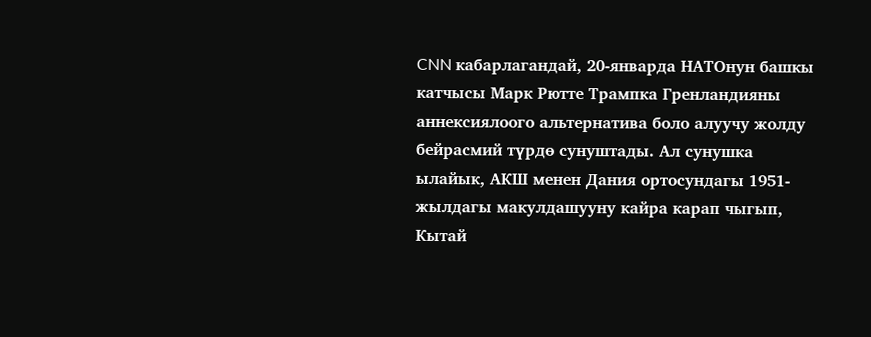CNN кабарлагандай, 20-январда НАТОнун башкы катчысы Марк Рютте Трампка Гренландияны аннексиялоого альтернатива боло алуучу жолду бейрасмий түрдө сунуштады. Ал сунушка ылайык, АКШ менен Дания ортосундагы 1951-жылдагы макулдашууну кайра карап чыгып, Кытай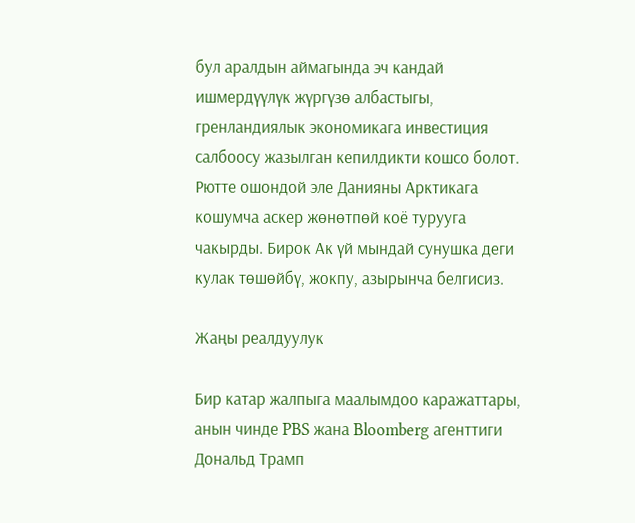бул аралдын аймагында эч кандай ишмердүүлүк жүргүзө албастыгы, гренландиялык экономикага инвестиция салбоосу жазылган кепилдикти кошсо болот. Рютте ошондой эле Данияны Арктикага кошумча аскер жөнөтпөй коё турууга чакырды. Бирок Ак үй мындай сунушка деги кулак төшөйбү, жокпу, азырынча белгисиз.

Жаңы реалдуулук

Бир катар жалпыга маалымдоо каражаттары, анын чинде PBS жана Bloomberg агенттиги Дональд Трамп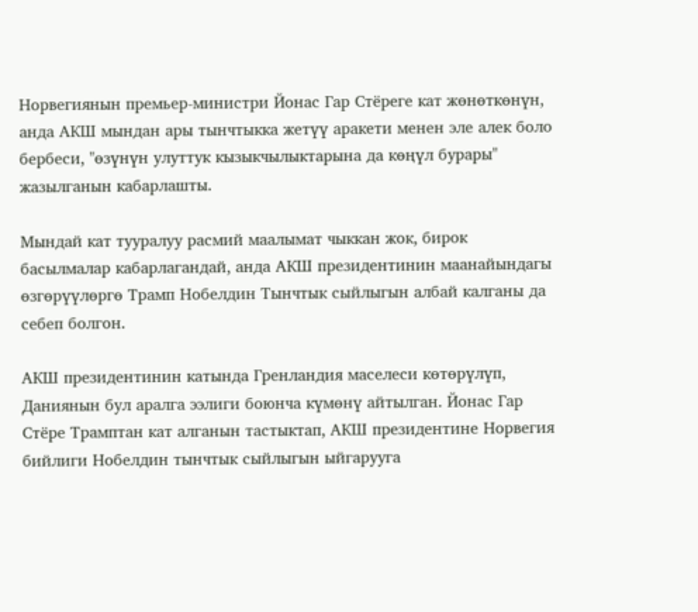Норвегиянын премьер-министри Йонас Гар Стёреге кат жөнөткөнүн, анда АКШ мындан ары тынчтыкка жетүү аракети менен эле алек боло бербеси, "өзүнүн улуттук кызыкчылыктарына да көңүл бурары" жазылганын кабарлашты.

Мындай кат тууралуу расмий маалымат чыккан жок, бирок басылмалар кабарлагандай, анда АКШ президентинин маанайындагы өзгөрүүлөргө Трамп Нобелдин Тынчтык сыйлыгын албай калганы да себеп болгон.

АКШ президентинин катында Гренландия маселеси көтөрүлүп, Даниянын бул аралга ээлиги боюнча күмөнү айтылган. Йонас Гар Стёре Трамптан кат алганын тастыктап, АКШ президентине Норвегия бийлиги Нобелдин тынчтык сыйлыгын ыйгарууга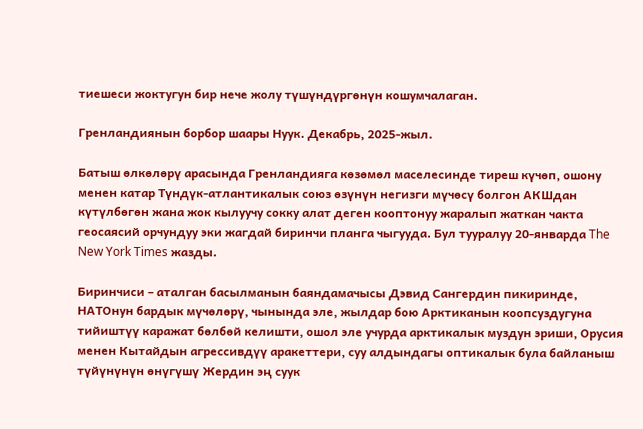тиешеси жоктугун бир нече жолу түшүндүргөнүн кошумчалаган.

Гренландиянын борбор шаары Нуук. Декабрь, 2025-жыл.

Батыш өлкөлөрү арасында Гренландияга көзөмөл маселесинде тиреш күчөп, ошону менен катар Түндүк-атлантикалык союз өзүнүн негизги мүчөсү болгон АКШдан күтүлбөгөн жана жок кылуучу сокку алат деген кооптонуу жаралып жаткан чакта геосаясий орчундуу эки жагдай биринчи планга чыгууда. Бул тууралуу 20-январда The New York Times жазды.

Биринчиси – аталган басылманын баяндамачысы Дэвид Сангердин пикиринде, НАТОнун бардык мүчөлөрү, чынында эле, жылдар бою Арктиканын коопсуздугуна тийиштүү каражат бөлбөй келишти, ошол эле учурда арктикалык муздун эриши, Орусия менен Кытайдын агрессивдүү аракеттери, суу алдындагы оптикалык була байланыш түйүнүнүн өнүгүшү Жердин эң суук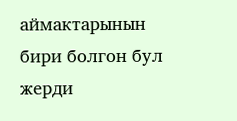аймактарынын бири болгон бул жерди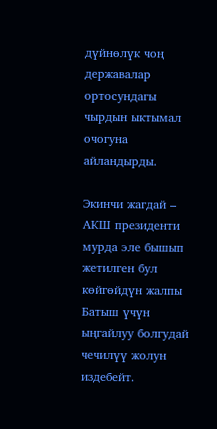дүйнөлүк чоң державалар ортосундагы чырдын ыктымал очогуна айландырды.

Экинчи жагдай – АКШ президенти мурда эле бышып жетилген бул көйгөйдүн жалпы Батыш үчүн ыңгайлуу болгудай чечилүү жолун издебейт.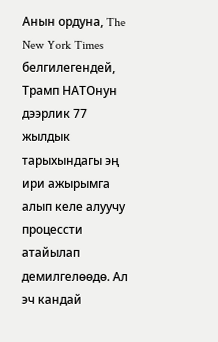Анын ордуна, The New York Times белгилегендей, Трамп НАТОнун дээрлик 77 жылдык тарыхындагы эң ири ажырымга алып келе алуучу процессти атайылап демилгелөөдө. Ал эч кандай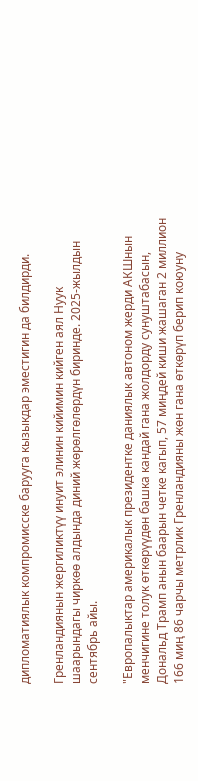дипломатиялык компромисске барууга кызыкдар эместигин да билдирди.

Гренландиянын жергиликтүү инуит элинин кийимин кийген аял Нуук шаарындагы чиркөө алдында диний жөрөлгөлөрдүн биринде. 2025-жылдын сентябрь айы.

"Европалыктар америкалык президентке даниялык автоном жерди АКШнын менчигине толук өткөрүүдөн башка кандай гана жолдорду сунуштабасын, Дональд Трамп анын баарын четке кагып, 57 миңдей киши жашаган 2 миллион 166 миң 86 чарчы метрлик Гренландияны жөн гана өткөрүп берип коюуну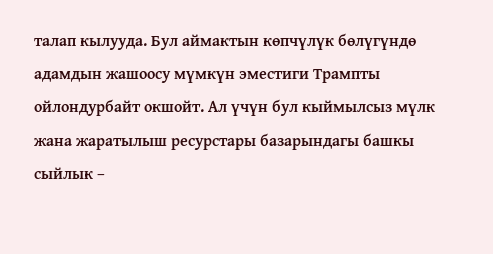талап кылууда. Бул аймактын көпчүлүк бөлүгүндө адамдын жашоосу мүмкүн эместиги Трампты ойлондурбайт окшойт. Ал үчүн бул кыймылсыз мүлк жана жаратылыш ресурстары базарындагы башкы сыйлык –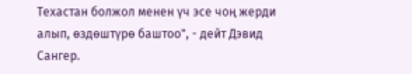Техастан болжол менен үч эсе чоң жерди алып, өздөштүрө баштоо", - дейт Дэвид Сангер.